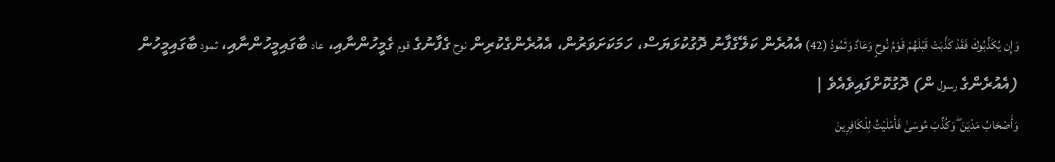وَإِن يُكَذِّبُوكَ فَقَدْ كَذَّبَتْ قَبْلَهُمْ قَوْمُ نُوحٍ وَعَادٌ وَثَمُودُ (42) އެއުރެން ކަލޭގެފާނު ދޮގުކުޅަޔަސް، ހަމަކަށަވަރުން، އެއުރެންގެކުރިން نوح ގެފާނުގެ قوم ގެމީހުންނާއި، عاد ބާގައިމީހުންނާއި، ثمود ބާގައިމީހުން (އެއުރެންގެ رسول ން) ދޮގުކޮށްފައިވެއެވެ |
وَأَصْحَابُ مَدْيَنَ ۖ وَكُذِّبَ مُوسَىٰ فَأَمْلَيْتُ لِلْكَافِرِينَ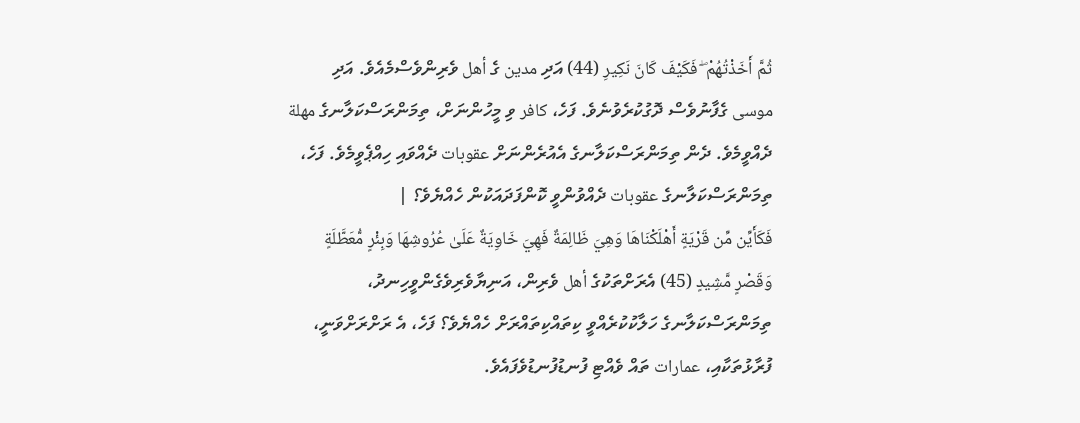ثُمَّ أَخَذْتُهُمْ ۖ فَكَيْفَ كَانَ نَكِيرِ (44) އަދި مدين ގެ أهل ވެރިންވެސްމެއެވެ. އަދި موسى ގެފާނުވެސް ދޮގުކުރެވުނެވެ. ފަހެ، كافر ވި މީހުންނަށް، ތިމަންރަސްކަލާނގެ مهلة ދެއްވީމެވެ. ދެން ތިމަންރަސްކަލާނގެ އެއުރެންނަށް عقوبات ދެއްވައި ހިއްޕެވީމެވެ. ފަހެ، ތިމަންރަސްކަލާނގެ عقوبات ދެއްވުންވީ ކޮންފަދައަކުން ހެއްޔެވެ؟ |
فَكَأَيِّن مِّن قَرْيَةٍ أَهْلَكْنَاهَا وَهِيَ ظَالِمَةٌ فَهِيَ خَاوِيَةٌ عَلَىٰ عُرُوشِهَا وَبِئْرٍ مُّعَطَّلَةٍ وَقَصْرٍ مَّشِيدٍ (45) އެރަށްތަކުގެ أهل ވެރިން، އަނިޔާވެރިވެގެންވީހިނދު، ތިމަންރަސްކަލާނގެ ހަލާކުކުރެއްވީ ކިތައްކިތައްރަށް ހެއްޔެވެ؟ ފަހެ، އެ ރަށްރަށްވަނީ، ފުރާޅުތަކާއި، عمارات ތައް ވެއްޓި ފުނޑުފުނޑުވެފައެވެ.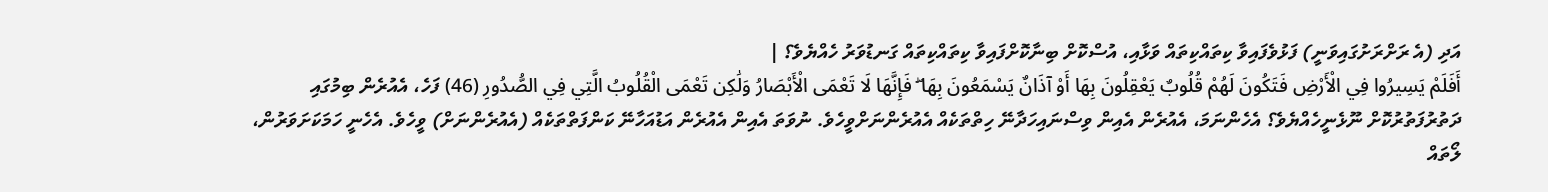އަދި (އެ ރަށްރަށުގައިވަނީ) ފަޅުވެފައިވާ ކިތައްކިތައް ވަޅާއި، އުސްކޮށް ބިނާކޮށްފައިވާ ކިތައްކިތައް ގަނޑުވަރު ހެއްޔެވެ؟ |
أَفَلَمْ يَسِيرُوا فِي الْأَرْضِ فَتَكُونَ لَهُمْ قُلُوبٌ يَعْقِلُونَ بِهَا أَوْ آذَانٌ يَسْمَعُونَ بِهَا ۖ فَإِنَّهَا لَا تَعْمَى الْأَبْصَارُ وَلَٰكِن تَعْمَى الْقُلُوبُ الَّتِي فِي الصُّدُورِ (46) ފަހެ، އެއުރެން ބިމުގައި ދަތުރުފަތުރުކޮށް ނޫޅެނީހެއްޔެވެ؟ އެހެންނަމަ، އެއުރެން އެއިން ވިސްނައިހަދާނޭ ހިތްތަކެއް އެއުރެންނަށްވީހެވެ. ނުވަތަ އެއިން އެއުރެން އަޑުއަހާނޭ ކަންފަތްތަކެއް (އެއުރެންނަށް) ވީހެވެ. އެހެނީ ހަމަކަށަވަރުން، ލޯތައް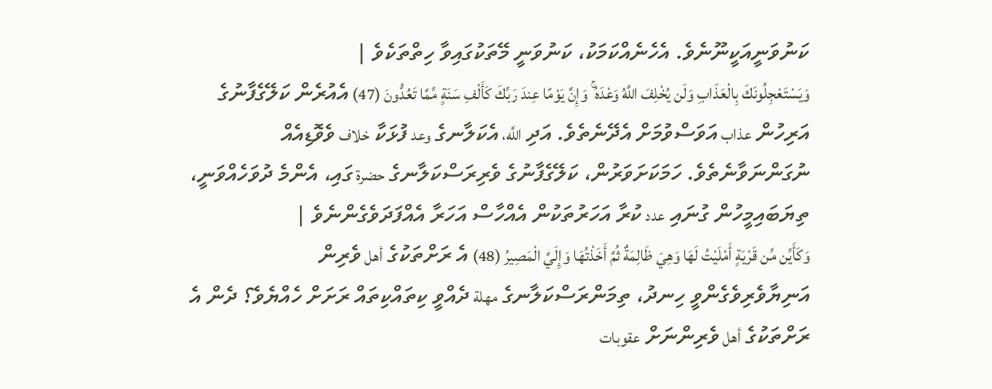ކަނުވަނީއަކީނޫނެވެ. އެހެނެއްކަމަކު، ކަނުވަނީ މޭތަކުގައިވާ ހިތްތަކެވެ |
وَيَسْتَعْجِلُونَكَ بِالْعَذَابِ وَلَن يُخْلِفَ اللَّهُ وَعْدَهُ ۚ وَإِنَّ يَوْمًا عِندَ رَبِّكَ كَأَلْفِ سَنَةٍ مِّمَّا تَعُدُّونَ (47) އެއުރެން ކަލޭގެފާނުގެ އަރިހުން عذاب އަވަސްވުމަށް އެދޭނެތެވެ. އަދި اللَّه، އެކަލާނގެ وعد ފުޅަކާ خلاف ވެވޮޑިއެއް ނުގަންނަވާނެތެވެ. ހަމަކަށަވަރުން، ކަލޭގެފާނުގެ ވެރިރަސްކަލާނގެ حضرة ގައި، އެންމެ ދުވަހެއްވަނީ، ތިޔަބައިމީހުން ގުނައި عدد ކުރާ އަހަރުތަކުން އެއްހާސް އަހަރާ އެއްފަދަވެގެންނެވެ |
وَكَأَيِّن مِّن قَرْيَةٍ أَمْلَيْتُ لَهَا وَهِيَ ظَالِمَةٌ ثُمَّ أَخَذْتُهَا وَإِلَيَّ الْمَصِيرُ (48) އެ ރަށްތަކުގެ أهل ވެރިން އަނިޔާވެރިވެގެންވީ ހިނދު، ތިމަންރަސްކަލާނގެ مهلة ދެއްވީ ކިތައްކިތައް ރަށަށް ހެއްޔެވެ؟ ދެން އެ ރަށްތަކުގެ أهل ވެރިންނަށް عقوبات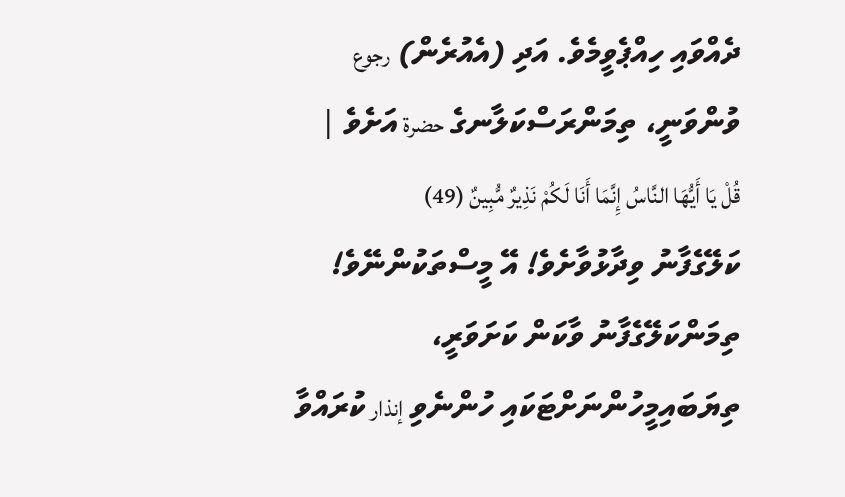ދެއްވައި ހިއްޕެވީމެވެ. އަދި (އެއުރެން) رجوع ވުންވަނީ، ތިމަންރަސްކަލާނގެ حضرة އަށެވެ |
قُلْ يَا أَيُّهَا النَّاسُ إِنَّمَا أَنَا لَكُمْ نَذِيرٌ مُّبِينٌ (49) ކަލޭގެފާނު ވިދާޅުވާށެވެ! އޭ މީސްތަކުންނޭވެ! ތިމަންކަލޭގެފާނު ވާކަން ކަށަވަރީ، ތިޔަބައިމީހުންނަށްޓަކައި ހުންނެވި إنذار ކުރައްވާ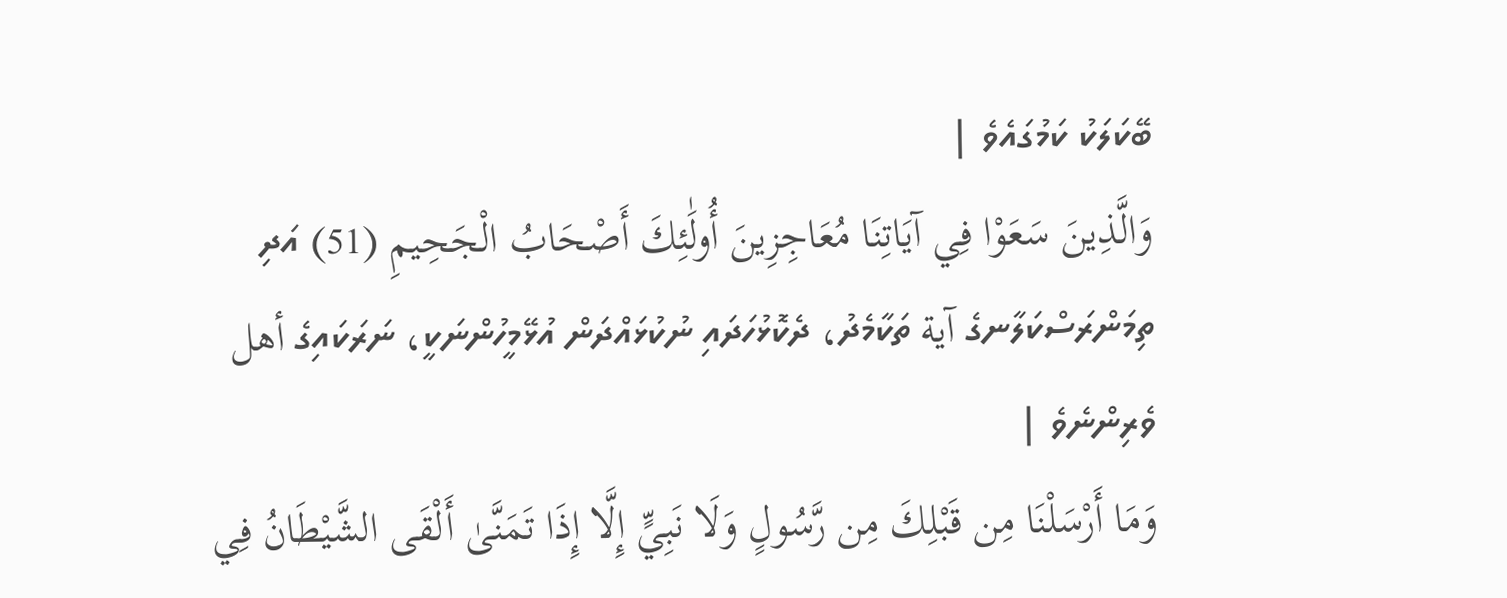ބޭކަލަކު ކަމުގައެވެ |
وَالَّذِينَ سَعَوْا فِي آيَاتِنَا مُعَاجِزِينَ أُولَٰئِكَ أَصْحَابُ الْجَحِيمِ (51) އަދި ތިމަންރަސްކަލާނގެ آية ތަކާމެދު، ދެކޮޅުހަދައި ނުކުޅައްދަން އުޅޭމީހުންނަކީ، ނަރަކައިގެ أهل ވެރިންނެވެ |
وَمَا أَرْسَلْنَا مِن قَبْلِكَ مِن رَّسُولٍ وَلَا نَبِيٍّ إِلَّا إِذَا تَمَنَّىٰ أَلْقَى الشَّيْطَانُ فِي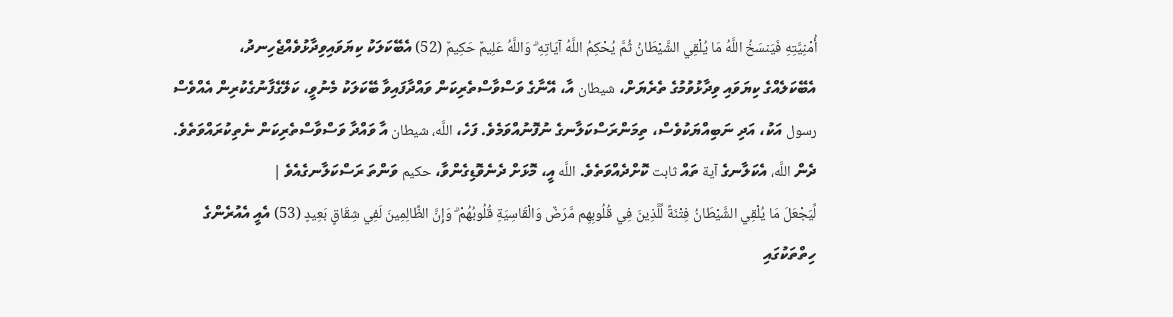أُمْنِيَّتِهِ فَيَنسَخُ اللَّهُ مَا يُلْقِي الشَّيْطَانُ ثُمَّ يُحْكِمُ اللَّهُ آيَاتِهِ ۗ وَاللَّهُ عَلِيمٌ حَكِيمٌ (52) އެބޭކަލަކު ކިޔަވައިވިދާޅުވެއްޖެހިނދު، އެބޭކަލެއްގެ ކިޔަވައި ވިދާޅުވުމުގެ ތެރެޔަށް، شيطان އާ، އޭނާގެ ވަސްވާސްތެރިކަން ވައްދާފައިވާ ބޭކަލަކު މެނުވީ، ކަލޭގެފާނުގެކުރިން އެއްވެސް رسول އަކު، އަދި ނަބިއްޔަކުވެސް، ތިމަންރަސްކަލާނގެ ނުފޮނުއްވަމެވެ. ފަހެ، اللَّه، شيطان އާ ވައްދާ ވަސްވާސްތެރިކަން ނެތިކުރައްވަތެވެ. ދެން اللَّه، އެކަލާނގެ آية ތައް ثابت ކޮށްދެއްވަތެވެ. اللَّه އީ، މޮޅަށް ދެނެވޮޑިގެންވާ، حكيم ވަންތަ ރަސްކަލާނގެއެވެ |
لِّيَجْعَلَ مَا يُلْقِي الشَّيْطَانُ فِتْنَةً لِّلَّذِينَ فِي قُلُوبِهِم مَّرَضٌ وَالْقَاسِيَةِ قُلُوبُهُمْ ۗ وَإِنَّ الظَّالِمِينَ لَفِي شِقَاقٍ بَعِيدٍ (53) އެއީ އެއުރެންގެ ހިތްތަކުގައި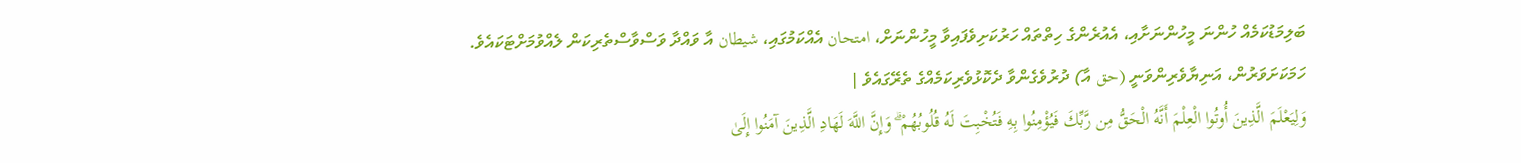ބަލިމަޑުކަމެއް ހުންނަ މީހުންނަށާއި، އެއުރެންގެ ހިތްތައް ހަރުކަށިވެފައިވާ މީހުންނަށް، امتحان އެއްކަމުގައި، شيطان އާ ވައްދާ ވަސްވާސްތެރިކަން ލެއްވުމަށްޓަކައެވެ. ހަމަކަށަވަރުން، އަނިޔާވެރިންވަނީ (حق އާ) ދުރުވެގެންވާ ދެކޮޅުވެރިކަމެއްގެ ތެރޭގައެވެ |
وَلِيَعْلَمَ الَّذِينَ أُوتُوا الْعِلْمَ أَنَّهُ الْحَقُّ مِن رَّبِّكَ فَيُؤْمِنُوا بِهِ فَتُخْبِتَ لَهُ قُلُوبُهُمْ ۗ وَإِنَّ اللَّهَ لَهَادِ الَّذِينَ آمَنُوا إِلَىٰ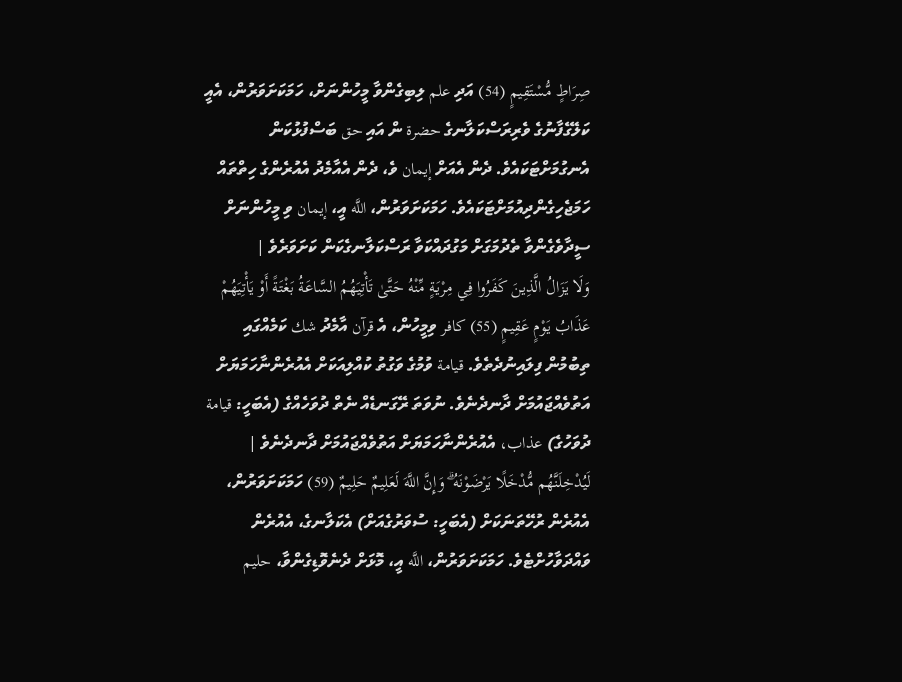صِرَاطٍ مُّسْتَقِيمٍ (54) އަދި علم ލިބިގެންވާ މީހުންނަށް، ހަމަކަށަވަރުން، އެއީ ކަލޭގެފާނުގެ ވެރިރަސްކަލާނގެ حضرة ން އައި حق ބަސްފުޅުކަން އެނގުމަށްޓަކައެވެ. ދެން އެއަށް إيمان ވެ، ދެން އެއާމެދު އެއުރެންގެ ހިތްތައް ހަމަޖެހިގެންދިއުމަށްޓަކައެވެ. ހަމަކަށަވަރުން، اللَّه އީ، إيمان ވި މީހުންނަށް ސީދާވެގެންވާ ތެދުމަގަށް މަގުދައްކަވާ ރަސްކަލާނގެކަން ކަށަވަރެވެ |
وَلَا يَزَالُ الَّذِينَ كَفَرُوا فِي مِرْيَةٍ مِّنْهُ حَتَّىٰ تَأْتِيَهُمُ السَّاعَةُ بَغْتَةً أَوْ يَأْتِيَهُمْ عَذَابُ يَوْمٍ عَقِيمٍ (55) كافر ވިމީހުން، އެ قرآن އާމެދު شك ކަމެއްގައި ތިބުމުން ފިލައިނުދެތެވެ. قيامة ވުމުގެ ވަގުތު ކުއްލިއަކަށް އެއުރެންނާހަމަޔަށް އަތުވެއްޖައުމަށް ދާނދެނެވެ. ނުވަތަ ރޭގަނޑެއް ނެތް ދުވަހެއްގެ (އެބަހީ: قيامة ދުވަހުގެ) عذاب، އެއުރެންނާހަމަޔަށް އަތުވެއްޖައުމަށް ދާނދެނެވެ |
لَيُدْخِلَنَّهُم مُّدْخَلًا يَرْضَوْنَهُ ۗ وَإِنَّ اللَّهَ لَعَلِيمٌ حَلِيمٌ (59) ހަމަކަށަވަރުން، އެއުރެން ރުހޭތަނަކަށް (އެބަހީ: ސުވަރުގެއަށް) އެކަލާނގެ، އެއުރެން ވައްދަވާހުށްޓެވެ. ހަމަކަށަވަރުން، اللَّه އީ، މޮޅަށް ދެނެވޮޑިގެންވާ، حليم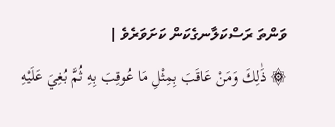ވަންތަ ރަސްކަލާނގެކަން ކަށަވަރެވެ |
۞ ذَٰلِكَ وَمَنْ عَاقَبَ بِمِثْلِ مَا عُوقِبَ بِهِ ثُمَّ بُغِيَ عَلَيْهِ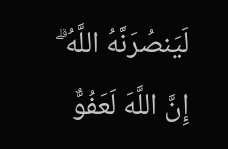لَيَنصُرَنَّهُ اللَّهُ ۗ إِنَّ اللَّهَ لَعَفُوٌّ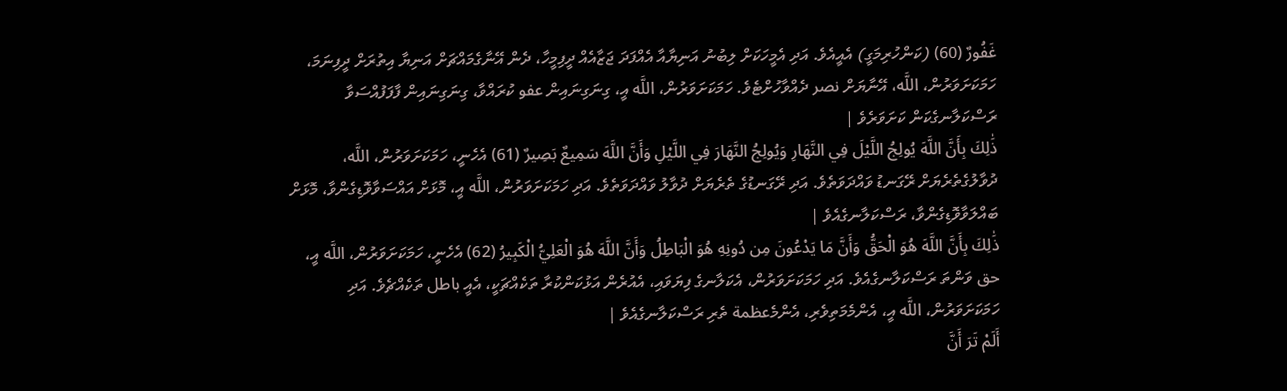غَفُورٌ (60) (ކަންހުރިމަގީ) އެއީއެވެ. އަދި އެމީހަކަށް ލިބުނު އަނިޔާއާ އެއްފަދަ ޖަޒާއެއް ދީފިމީހާ، ދެން އޭނާގެމައްޗަށް އަނިޔާ އިތުރަށް ދީފިނަމަ، ހަމަކަށަވަރުން، اللَّه، އޭނާޔަށް نصر ދެއްވާހުށްޓެވެ. ހަމަކަށަވަރުން، اللَّه އީ، ގިނަގިނައިން عفو ކުރައްވާ، ގިނަގިނައިން ފާފަފުއްސަވާ ރަސްކަލާނގެކަން ކަށަވަރެވެ |
ذَٰلِكَ بِأَنَّ اللَّهَ يُولِجُ اللَّيْلَ فِي النَّهَارِ وَيُولِجُ النَّهَارَ فِي اللَّيْلِ وَأَنَّ اللَّهَ سَمِيعٌ بَصِيرٌ (61) އެހެނީ، ހަމަކަށަވަރުން، اللَّه، ދުވާލުގެތެރެޔަށް ރޭގަނޑު ވައްދަވަތެވެ. އަދި ރޭގަނޑުގެ ތެރެޔަށް ދުވާލު ވައްދަވަތެވެ. އަދި ހަމަކަށަވަރުން، اللَّه އީ، މޮޅަށް އައްސަވާވޮޑިގެންވާ، މޮޅަށް ބައްލަވާވޮޑިގެންވާ، ރަސްކަލާނގެއެވެ |
ذَٰلِكَ بِأَنَّ اللَّهَ هُوَ الْحَقُّ وَأَنَّ مَا يَدْعُونَ مِن دُونِهِ هُوَ الْبَاطِلُ وَأَنَّ اللَّهَ هُوَ الْعَلِيُّ الْكَبِيرُ (62) އެހެނީ، ހަމަކަށަވަރުން، اللَّه އީ، حق ވަންތަ ރަސްކަލާނގެއެވެ. އަދި ހަމަކަށަވަރުން، އެކަލާނގެ ފިޔަވައި، އެއުރެން އަޅުކަންކުރާ ތަކެއްޗަކީ، އެއީ باطل ތަކެއްޗެވެ. އަދި ހަމަކަށަވަރުން، اللَّه އީ، އެންމެމަތިވެރި، އެންމެعظمة ތެރި ރަސްކަލާނގެއެވެ |
أَلَمْ تَرَ أَنَّ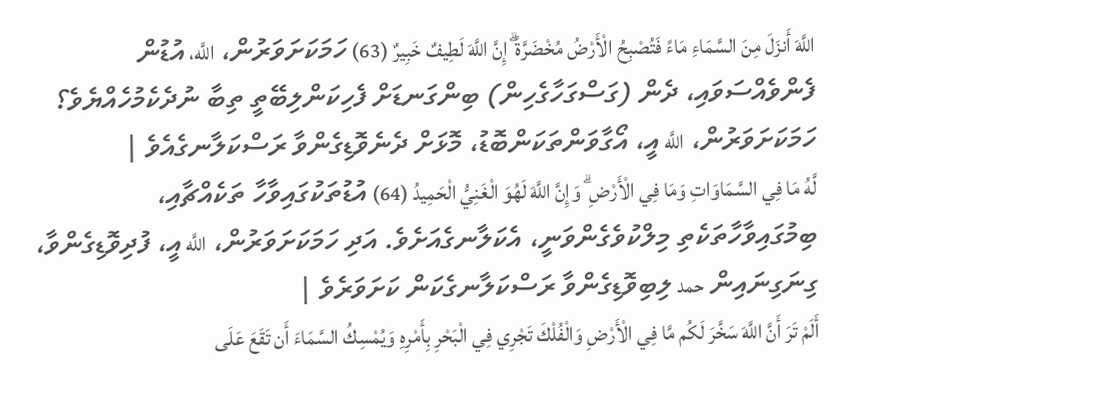اللَّهَ أَنزَلَ مِنَ السَّمَاءِ مَاءً فَتُصْبِحُ الْأَرْضُ مُخْضَرَّةً ۗ إِنَّ اللَّهَ لَطِيفٌ خَبِيرٌ (63) ހަމަކަށަވަރުން، اللَّه، އުޑުން ފެންވެއްސަވައި، ދެން (ގަސްގަހާގެހިން) ބިންގަނޑަށް ފެހިކަންލިބޭތީ ތިބާ ނުދެކެމުހެއްޔެވެ؟ ހަމަކަށަވަރުން، اللَّه އީ، އޯގާވަންތަކަންބޮޑު، މޮޅަށް ދެނެވޮޑިގެންވާ ރަސްކަލާނގެއެވެ |
لَّهُ مَا فِي السَّمَاوَاتِ وَمَا فِي الْأَرْضِ ۗ وَإِنَّ اللَّهَ لَهُوَ الْغَنِيُّ الْحَمِيدُ (64) އުޑުތަކުގައިވާހާ ތަކެއްޗާއި، ބިމުގައިވާހާތަކެތި މިލްކުވެގެންވަނީ، އެކަލާނގެއަށެވެ. އަދި ހަމަކަށަވަރުން، اللَّه އީ، ފުދިވޮޑިގެންވާ، ގިނަގިނައިން حمد ލިބިވޮޑިގެންވާ ރަސްކަލާނގެކަން ކަށަވަރެވެ |
أَلَمْ تَرَ أَنَّ اللَّهَ سَخَّرَ لَكُم مَّا فِي الْأَرْضِ وَالْفُلْكَ تَجْرِي فِي الْبَحْرِ بِأَمْرِهِ وَيُمْسِكُ السَّمَاءَ أَن تَقَعَ عَلَى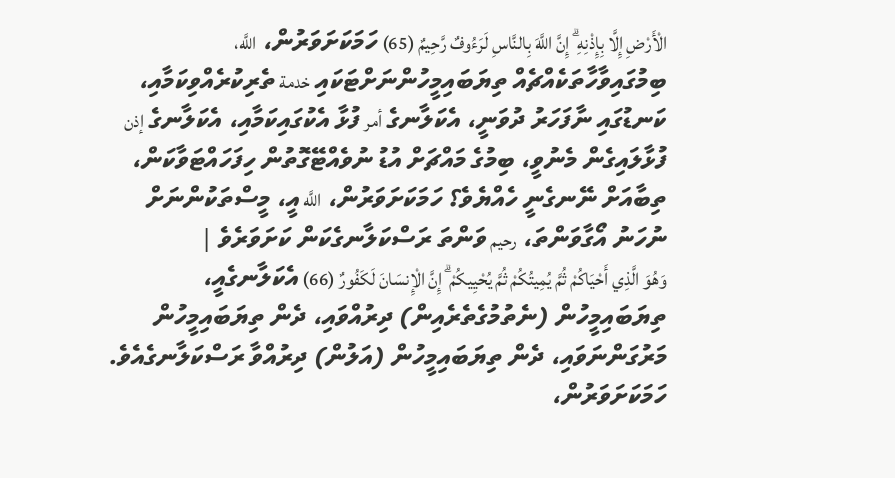الْأَرْضِ إِلَّا بِإِذْنِهِ ۗ إِنَّ اللَّهَ بِالنَّاسِ لَرَءُوفٌ رَّحِيمٌ (65) ހަމަކަށަވަރުން، اللَّه، ބިމުގައިވާހާތަކެއްޗެއް ތިޔަބައިމީހުންނަށްޓަކައި خدمة ތެރިކުރެއްވިކަމާއި، ކަނޑުގައި ނާފަހަރު ދުވަނީ، އެކަލާނގެ أمر ފުޅާ އެކުގައިކަމާއި، އެކަލާނގެ إذن ފުޅާލައިގެން މެނުވީ، ބިމުގެ މައްޗަށް އުޑު ނުވެއްޓޭގޮތުން ހިފަހައްޓަވާކަން، ތިބާއަށް ނޭނގެނީ ހެއްޔެވެ؟ ހަމަކަށަވަރުން، اللَّه އީ، މީސްތަކުންނަށް ނުހަނު އޯގާވަންތަ، رحيم ވަންތަ ރަސްކަލާނގެކަން ކަށަވަރެވެ |
وَهُوَ الَّذِي أَحْيَاكُمْ ثُمَّ يُمِيتُكُمْ ثُمَّ يُحْيِيكُمْ ۗ إِنَّ الْإِنسَانَ لَكَفُورٌ (66) އެކަލާނގެއީ، ތިޔަބައިމީހުން (ނެތުމުގެތެރެއިން) ދިރުއްވައި، ދެން ތިޔަބައިމީހުން މަރުގަންނަވައި، ދެން ތިޔަބައިމީހުން (އަލުން) ދިރުއްވާ ރަސްކަލާނގެއެވެ. ހަމަކަށަވަރުން،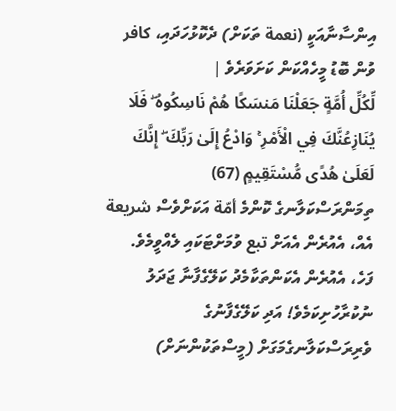އިންސާނާއަކީ (نعمة ތަކަށް) ދެކޮޅުހަދައި، كافر ވުން ބޮޑު މީހެއްކަން ކަށަވަރެވެ |
لِّكُلِّ أُمَّةٍ جَعَلْنَا مَنسَكًا هُمْ نَاسِكُوهُ ۖ فَلَا يُنَازِعُنَّكَ فِي الْأَمْرِ ۚ وَادْعُ إِلَىٰ رَبِّكَ ۖ إِنَّكَ لَعَلَىٰ هُدًى مُّسْتَقِيمٍ (67) ތިމަންރަސްކަލާނގެ ކޮންމެ أمّة އަކަށްވެސް شريعة އެއް، އެއުރެން އެއަށް تبع ވުމަށްޓަކައި ލެއްވީމެވެ. ފަހެ، އެއުރެން އެކަންތަކާމެދު ކަލޭގެފާނާ ޖަދަލު ނުކުރާހުށިކަމެވެ! އަދި ކަލޭގެފާނުގެ ވެރިރަސްކަލާނގެމަގަށް (މީސްތަކުންނަށް)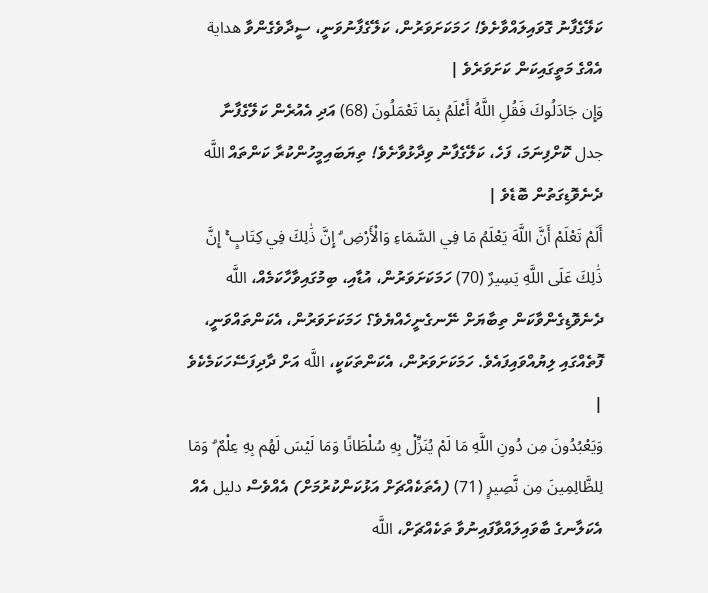ކަލޭގެފާނު ގޮވައިލައްވާށެވެ! ހަމަކަށަވަރުން، ކަލޭގެފާނުވަނީ، ސީދާވެގެންވާ هداية އެއްގެ މަތީގައިކަން ކަށަވަރެވެ |
وَإِن جَادَلُوكَ فَقُلِ اللَّهُ أَعْلَمُ بِمَا تَعْمَلُونَ (68) އަދި އެއުރެން ކަލޭގެފާނާ جدل ކޮށްފިނަމަ، ފަހެ، ކަލޭގެފާނު ވިދާޅުވާށެވެ! ތިޔަބައިމީހުންކުރާ ކަންތައް اللَّه ދެނެވޮޑިގަތުން ބޮޑެވެ |
أَلَمْ تَعْلَمْ أَنَّ اللَّهَ يَعْلَمُ مَا فِي السَّمَاءِ وَالْأَرْضِ ۗ إِنَّ ذَٰلِكَ فِي كِتَابٍ ۚ إِنَّ ذَٰلِكَ عَلَى اللَّهِ يَسِيرٌ (70) ހަމަކަށަވަރުން، އުޑާއި، ބިމުގައިވާހާކަމެއް، اللَّه ދެނެވޮޑިގެންވާކަން ތިބާޔަށް ނޭނގެނީހެއްޔެވެ؟ ހަމަކަށަވަރުން، އެކަންތައްވަނީ، ފޮތެއްގައި ލިޔުއްވައިފައެވެ. ހަމަކަށަވަރުން، އެކަންތަކަކީ، اللَّه އަށް ދާދިފަސޭހަކަމެކެވެ |
وَيَعْبُدُونَ مِن دُونِ اللَّهِ مَا لَمْ يُنَزِّلْ بِهِ سُلْطَانًا وَمَا لَيْسَ لَهُم بِهِ عِلْمٌ ۗ وَمَا لِلظَّالِمِينَ مِن نَّصِيرٍ (71) (އެތަކެއްޗަށް އަޅުކަންކުރުމަށް) އެއްވެސް دليل އެއް އެކަލާނގެ ބާވައިލައްވާފައިނުވާ ތަކެއްޗަށް، اللَّه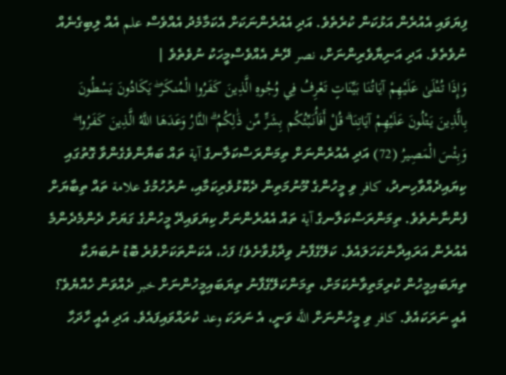ފިޔަވައި އެއުރެން އަޅުކަން ކުރެތެވެ. އަދި އެއުރެންނަކަށް އެކަމާމެދު އެއްވެސް علم އެއް ލިބިގެނެއް ނުވެތެވެ. އަދި އަނިޔާވެރިންނަށް، نصر ދޭނެ އެއްވެސްމީހަކު ނުވެތެވެ |
وَإِذَا تُتْلَىٰ عَلَيْهِمْ آيَاتُنَا بَيِّنَاتٍ تَعْرِفُ فِي وُجُوهِ الَّذِينَ كَفَرُوا الْمُنكَرَ ۖ يَكَادُونَ يَسْطُونَ بِالَّذِينَ يَتْلُونَ عَلَيْهِمْ آيَاتِنَا ۗ قُلْ أَفَأُنَبِّئُكُم بِشَرٍّ مِّن ذَٰلِكُمُ ۗ النَّارُ وَعَدَهَا اللَّهُ الَّذِينَ كَفَرُوا ۖ وَبِئْسَ الْمَصِيرُ (72) އަދި އެއުރެންނަށް ތިމަންރަސްކަލާނގެ آية ތައް ބަޔާންވެގެންވާ ގޮތުގައި ކިޔައިދެއްވާހިނދު، كافر ވި މީހުންގެ މޫނުމަތިން ދެކޮޅުވެރިކަމާއި، ނުރުހުމުގެ علامة ތައް ތިބާޔަށް ފެންނާނެތެވެ. ތިމަންރަސްކަލާނގެ آية ތައް އެއުރެންނަށް ކިޔަވައިދޭ މީހުންގެ ގަޔަށް ދެންމެދެންމެ އެއުރެން އަރައިދާނެކަހަލައެވެ. ކަލޭގެފާނު ވިދާޅުވާށެވެ! ފަހެ، އެކަންތަކަށްވުރެ ބޮޑު ނުބަޔަކާ ތިޔަބައިމީހުން ކުރިމަތިވާނެކަމަށް، ތިމަންކަލޭގެފާނު ތިޔަބައިމީހުންނަށް خبر ދެއްވަން ހެއްޔެވެ؟ އެއީ ނަރަކައެވެ. كافر ވި މީހުންނަށް اللَّه ވަނީ، އެ ނަރަކަ وعد ކުރައްވައިފައެވެ. އަދި އެއީ ހާދަހާ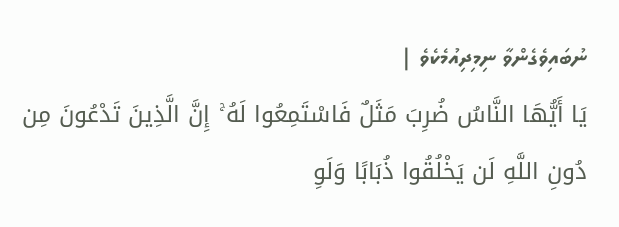ނުބައިވެގެންވާ ނިމިދިއުމެކެވެ |
يَا أَيُّهَا النَّاسُ ضُرِبَ مَثَلٌ فَاسْتَمِعُوا لَهُ ۚ إِنَّ الَّذِينَ تَدْعُونَ مِن دُونِ اللَّهِ لَن يَخْلُقُوا ذُبَابًا وَلَوِ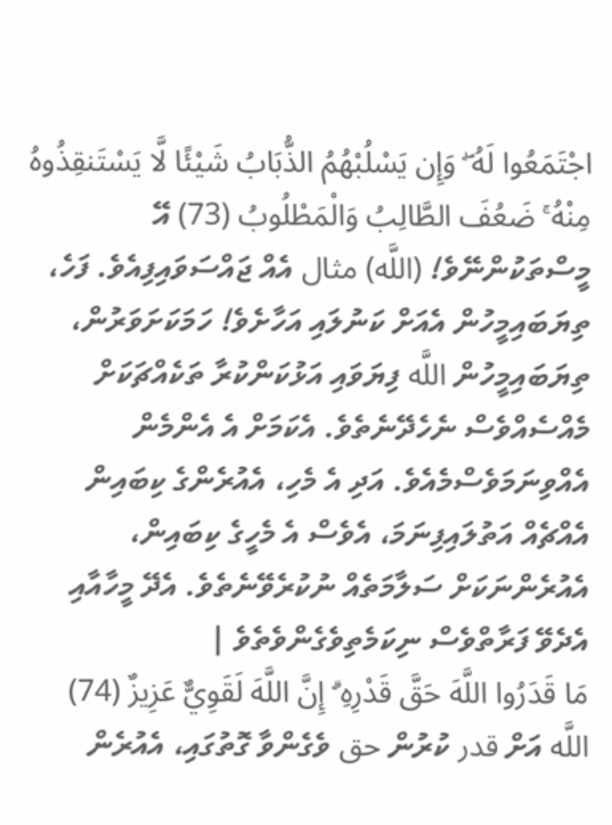اجْتَمَعُوا لَهُ ۖ وَإِن يَسْلُبْهُمُ الذُّبَابُ شَيْئًا لَّا يَسْتَنقِذُوهُ مِنْهُ ۚ ضَعُفَ الطَّالِبُ وَالْمَطْلُوبُ (73) އޭ މީސްތަކުންނޭވެ! (اللَّه) مثال އެއް ޖައްސަވައިފިއެވެ. ފަހެ، ތިޔަބައިމީހުން އެއަށް ކަނުލައި އަހާށެވެ! ހަމަކަށަވަރުން، ތިޔަބައިމީހުން اللَّه ފިޔަވައި އަޅުކަންކުރާ ތަކެއްޗަކަށް މެއްސެއްވެސް ނެހެދޭނެތެވެ. އެކަމަށް އެ އެންމެން އެއްވިނަމަވެސްމެއެވެ. އަދި އެ މެހި، އެއުރެންގެ ކިބައިން އެއްޗެއް އަތުލައިފިނަމަ، އެވެސް އެ މެހީގެ ކިބައިން، އެއުރެންނަކަށް ސަލާމަތެއް ނުކުރެވޭނެތެވެ. އެދޭ މީހާއާއި އެދެވޭ ފަރާތްވެސް ނިކަމެތިވެގެންވެތެވެ |
مَا قَدَرُوا اللَّهَ حَقَّ قَدْرِهِ ۗ إِنَّ اللَّهَ لَقَوِيٌّ عَزِيزٌ (74) اللَّه އަށް قدر ކުރުން حق ވެގެންވާ ގޮތުގައި، އެއުރެން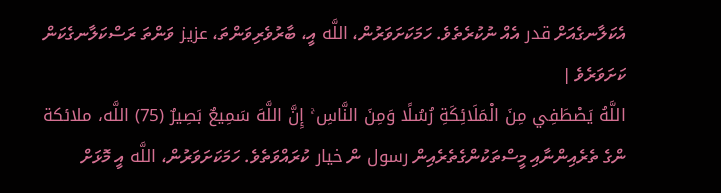އެކަލާނގެއަށް قدر އެއް ނުކުރެތެވެ. ހަމަކަށަވަރުން، اللَّه އީ، ބާރުވެރިވަންތަ، عزيز ވަންތަ ރަސްކަލާނގެކަން ކަށަވަރެވެ |
اللَّهُ يَصْطَفِي مِنَ الْمَلَائِكَةِ رُسُلًا وَمِنَ النَّاسِ ۚ إِنَّ اللَّهَ سَمِيعٌ بَصِيرٌ (75) اللَّه، ملائكة ންގެ ތެރެއިންނާއި މީސްތަކުންގެތެރެއިން رسول ން خيار ކުރައްވަތެވެ. ހަމަކަށަވަރުން، اللَّه އީ މޮޅަށް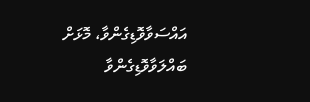އައްސަވާވޮޑިގެންވާ، މޮޅަށް ބައްލަވާވޮޑިގެންވާ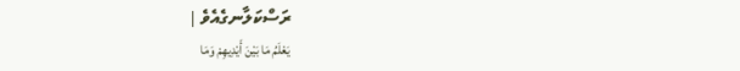ރަސްކަލާނގެއެވެ |
يَعْلَمُ مَا بَيْنَ أَيْدِيهِمْ وَمَا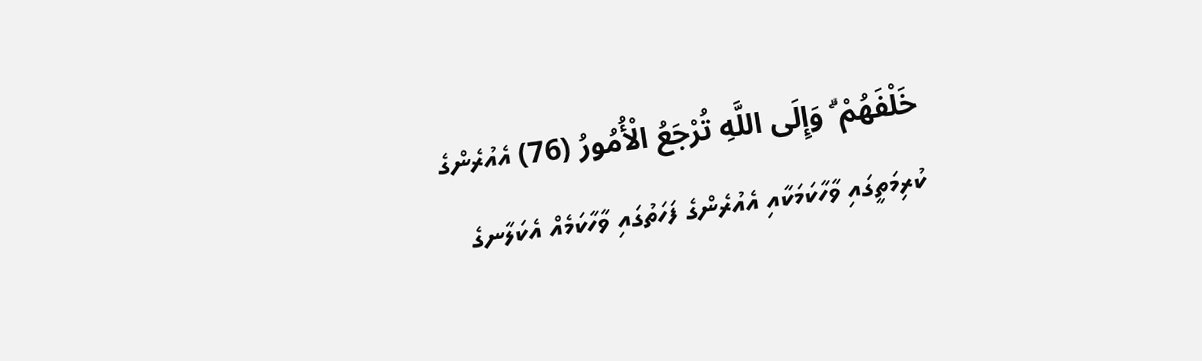خَلْفَهُمْ ۗ وَإِلَى اللَّهِ تُرْجَعُ الْأُمُورُ (76) އެއުރެންގެ ކުރިމަތީގައި ވާހާކަމަކާއި އެއުރެންގެ ފަހަތުގައި ވާހާކަމެއް އެކަލާނގެ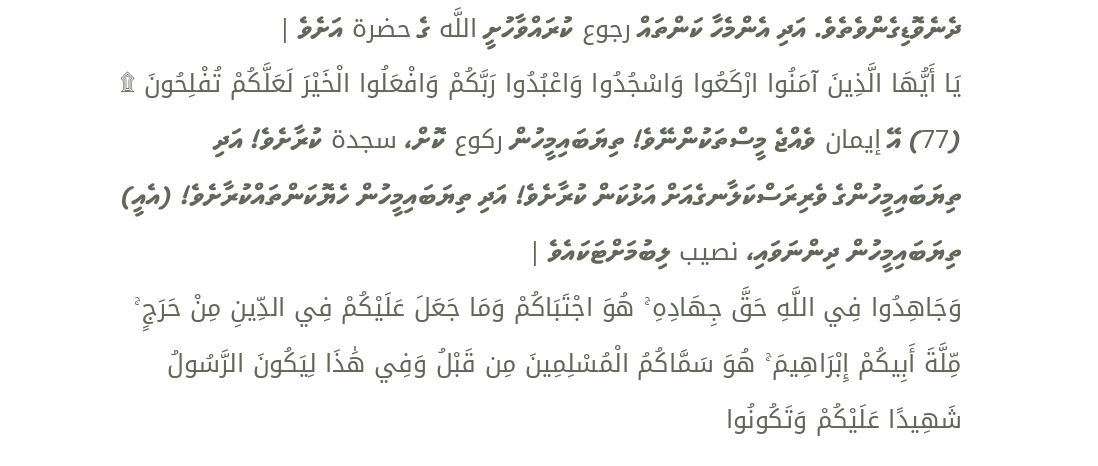ދެނެވޮޑިގެންވެތެވެ. އަދި އެންމެހާ ކަންތައް رجوع ކުރައްވާހުށީ اللَّه ގެ حضرة އަށެވެ |
يَا أَيُّهَا الَّذِينَ آمَنُوا ارْكَعُوا وَاسْجُدُوا وَاعْبُدُوا رَبَّكُمْ وَافْعَلُوا الْخَيْرَ لَعَلَّكُمْ تُفْلِحُونَ ۩ (77) އޭ إيمان ވެއްޖެ މީސްތަކުންނޭވެ! ތިޔަބައިމީހުން ركوع ކޮށް، سجدة ކުރާށެވެ! އަދި ތިޔަބައިމީހުންގެ ވެރިރަސްކަލާނގެއަށް އަޅުކަން ކުރާށެވެ! އަދި ތިޔަބައިމީހުން ހެޔޮކަންތައްކުރާށެވެ! (އެއީ) ތިޔަބައިމީހުން ދިންނަވައި، نصيب ލިބުމަށްޓަކައެވެ |
وَجَاهِدُوا فِي اللَّهِ حَقَّ جِهَادِهِ ۚ هُوَ اجْتَبَاكُمْ وَمَا جَعَلَ عَلَيْكُمْ فِي الدِّينِ مِنْ حَرَجٍ ۚ مِّلَّةَ أَبِيكُمْ إِبْرَاهِيمَ ۚ هُوَ سَمَّاكُمُ الْمُسْلِمِينَ مِن قَبْلُ وَفِي هَٰذَا لِيَكُونَ الرَّسُولُ شَهِيدًا عَلَيْكُمْ وَتَكُونُوا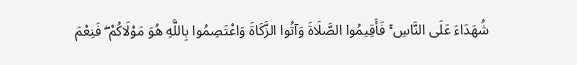شُهَدَاءَ عَلَى النَّاسِ ۚ فَأَقِيمُوا الصَّلَاةَ وَآتُوا الزَّكَاةَ وَاعْتَصِمُوا بِاللَّهِ هُوَ مَوْلَاكُمْ ۖ فَنِعْمَ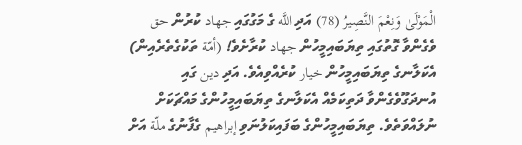الْمَوْلَىٰ وَنِعْمَ النَّصِيرُ (78) އަދި اللَّه ގެ މަގުގައި جهاد ކުރުން حق ވެގެންވާ ގޮތުގައި ތިޔަބައިމީހުން جهاد ކުރާށެވެ! (أمّة ތަކުގެތެރެއިން) އެކަލާނގެ ތިޔަބައިމީހުން خيار ކުރެއްވިއެވެ. އަދި دين ގައި އުނދަގޫވެގެންވާ ދަތިކަމެއް އެކަލާނގެ ތިޔަބައިމީހުންގެ މައްޗަކަށް ނުލައްވަތެވެ. ތިޔަބައިމީހުންގެ ބަފައިކަލުނަވި إبراهيم ގެފާނުގެ ملّة އަށް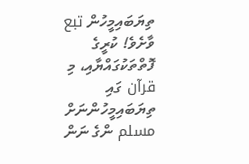ތިޔަބައިމީހުން تبع ވާށެވެ! ކުރީގެ ފޮތްތަކުގައްޔާއި، މި قرآن ގައި ތިޔަބައިމީހުންނަށް مسلم ންގެ ނަން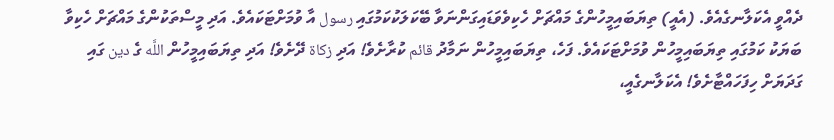ދެއްވީ އެކަލާނގެއެވެ. (އެއީ) ތިޔަބައިމީހުންގެ މައްޗަށް ހެކިވެވަޑައިގަންނަވާ ބޭކަލަކުކަމުގައި رسول އާ ވުމަށްޓަކައެވެ. އަދި މީސްތަކުންގެ މައްޗަށް ހެކިވާ ބަޔަކު ކަމުގައި ތިޔަބައިމީހުން ވުމަށްޓަކައެވެ. ފަހެ، ތިޔަބައިމީހުން ނަމާދު قائم ކުރާށެވެ! އަދި زكاة ދޭށެވެ! އަދި ތިޔަބައިމީހުން اللَّه ގެ دين ގައި ގަދަޔަށް ހިފަހައްޓާށެވެ! އެކަލާނގެއީ،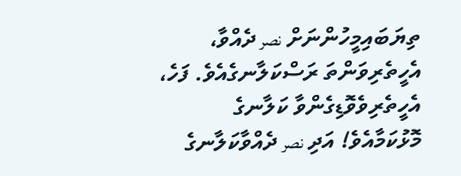ތިޔަބައިމީހުންނަށް نصر ދެއްވާ، އެހީތެރިވަންތަ ރަސްކަލާނގެއެވެ. ފަހެ، އެހީތެރިވެވޮޑިގެންވާ ކަލާނގެ މޮޅުކަމާއެވެ! އަދި نصر ދެއްވާކަލާނގެ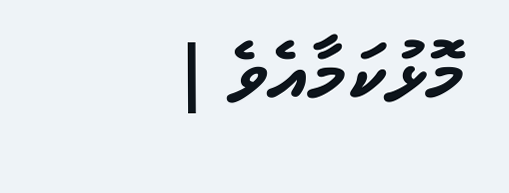މޮޅުކަމާއެވެ |